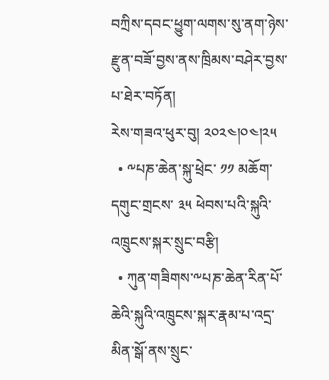བཀྲིས་དབང་ཕྱུག་ལགས་སུ་ནག་ཉེས་རྫུན་བཟོ་བྱས་ནས་ཁྲིམས་བཤེར་བྱས་པ་ཐེར་བཏོན།
རེས་གཟའ་ཕུར་བུ། ༢༠༢༤།༠༤།༢༥
  • ༸པཎ་ཆེན་སྐུ་ཕྲེང་ ༡༡ མཆོག་དགུང་གྲངས་ ༣༥ ཕེབས་པའི་སྐུའི་འཁྲུངས་སྐར་སྲུང་བརྩི།
  • ཀུན་གཟིགས་༸པཎ་ཆེན་རིན་པོ་ཆེའི་སྐུའི་འཁྲུངས་སྐར་རྣམ་པ་འདྲ་མིན་སྒོ་ནས་སྲུང་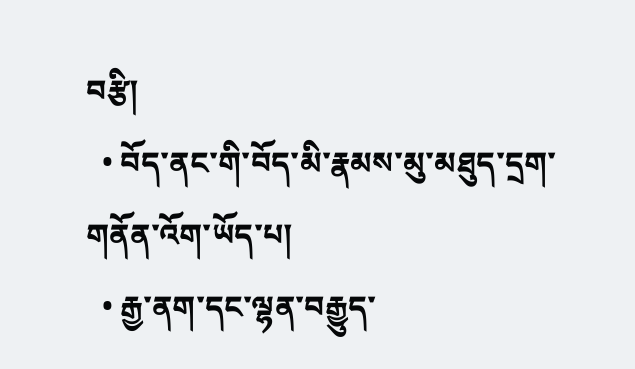བརྩི།
  • བོད་ནང་གི་བོད་མི་རྣམས་མུ་མཐུད་དྲག་གནོན་འོག་ཡོད་པ།
  • རྒྱ་ནག་དང་ལྷན་བརྒྱུད་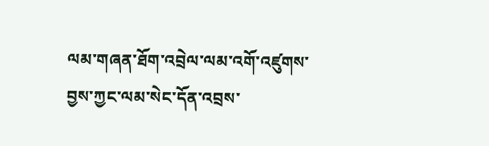ལམ་གཞན་ཐོག་འབྲེལ་ལམ་འགོ་འཛུགས་བྱས་ཀྱང་ལམ་སེང་དོན་འབྲས་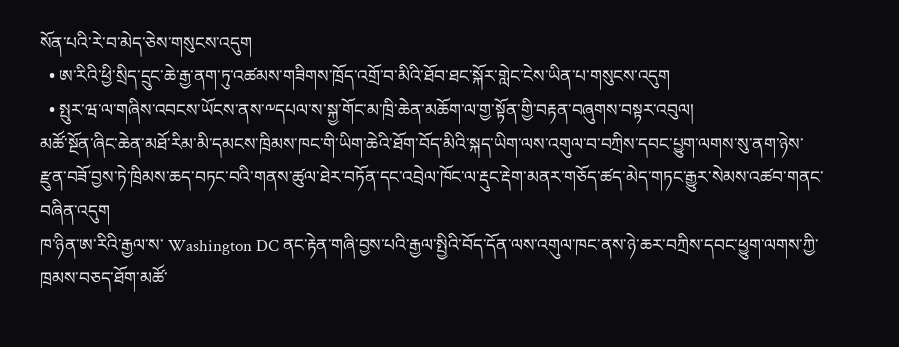སོན་པའི་རེ་བ་མེད་ཅེས་གསུངས་འདུག
  • ཨ་རིའི་ཕྱི་སྲིད་དྲུང་ཆེ་རྒྱ་ནག་ཏུ་འཚམས་གཟིགས་ཁྲོད་འགྲོ་བ་མིའི་ཐོབ་ཐང་སྐོར་གླེང་ངེས་ཡིན་པ་གསུངས་འདུག
  • སྤུར་ཝ་ལ་གཞིས་འབངས་ཡོངས་ནས་༸དཔལ་ས་སྐྱ་གོང་མ་ཁྲི་ཆེན་མཆོག་ལ་གྱ་སྟོན་གྱི་བརྟན་བཞུགས་བསྟར་འབུལ།
མཚོ་སྔོན་ཞིང་ཆེན་མཐོ་རིམ་མི་དམངས་ཁྲིམས་ཁང་གི་ཡིག་ཆེའི་ཐོག་བོད་མིའི་སྐད་ཡིག་ལས་འགུལ་བ་བཀྲིས་དབང་པྱུག་ལགས་སུ་ནག་ཉེས་རྫུན་བཟོ་བྱས་ཏེ་ཁྲིམས་ཆད་བཏང་བའི་གནས་ཚུལ་ཐེར་བཏོན་དང་འབྲེལ་ཁོང་ལ་རྡུང་རྡེག་མནར་གཅོད་ཚད་མེད་གཏང་རྒྱུར་སེམས་འཚབ་གནང་བཞིན་འདུག
ཁ་ཉིན་ཨ་རིའི་རྒྱལ་ས་ Washington DC ནང་རྟེན་གཞི་བྱས་པའི་རྒྱལ་སྤྱིའི་བོད་དོན་ལས་འགུལ་ཁང་ནས་ཉེ་ཆར་བཀྲིས་དབང་ཕྱུག་ལགས་ཀྱི་ཁྲམས་བཅད་ཐོག་མཚོ་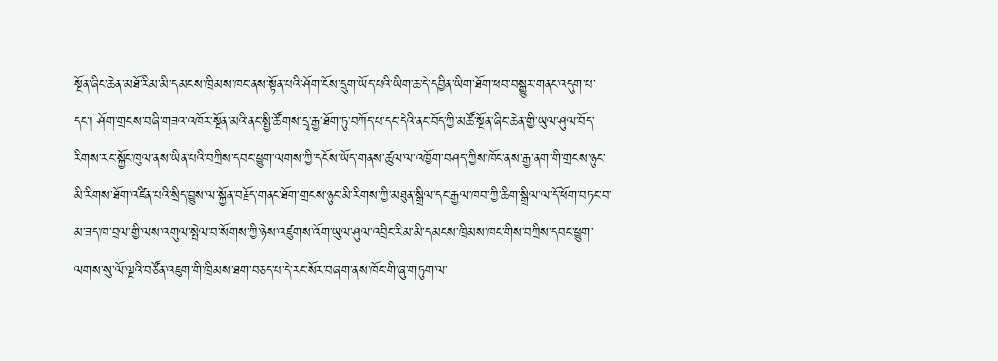སྔོན་ཞིང་ཆེན་མཐོ་རིམ་མི་དམངས་ཁྲིམས་ཁང་ནས་སྟོན་པའི་ཤོག་ངོས་དྲུག་ཡོད་པའི་ཡིག་ཆ་དེ་དབྱིན་ཡིག་ཐོག་ཕབ་བསྒྱུར་གནང་འདུག་པ་དང་། ཤོག་གྲངས་བཞི་གཟའ་འཁོར་སྔོན་མའི་ནང་སྤྱི་ཚོགས་དྲྭ་རྒྱ་ཐོག་ཏུ་བཀོད་པ་དང་དེའི་ནང་བོད་ཀྱི་མཚོ་སྔོན་ཞིང་ཆེན་གྱི་ཡུལ་ཤུལ་བོད་རིགས་རང་སྐྱོང་ཁུལ་ནས་ཡིན་པའི་བཀྲིས་དབང་ཕྱུག་ལགས་ཀྱི་དངོས་ཡོད་གནས་ཚུལ་ལ་འཁྱོག་བཤད་ཀྱིས་ཁོང་ནས་རྒྱ་ནག་གི་གྲངས་ཉུང་མི་རིགས་ཐོག་འཛིན་པའི་སྲིད་བྱུས་ལ་སྐྱོན་བརྗོད་གནང་ཐོག་གྲངས་ཉུང་མི་རིགས་ཀྱི་མཐུན་སྒྲིལ་དང་རྒྱལ་ཁབ་ཀྱི་ཆིག་སྒྲིལ་ལ་དོ་ཕོག་བཏང་བ་མ་ཟད་ཁ་བྲལ་གྱི་ལས་འགུལ་སྤེལ་བ་སོགས་ཀྱི་ཉེས་འཛུགས་འོག་ཡུལ་ཤུལ་འབྲིང་རིམ་མི་དམངས་ཁྲིམས་ཁང་གིས་བཀྲིས་དབང་ཕྱུག་ལགས་སུ་ལོ་ལྔའི་བཙོན་འཇུག་གི་ཁྲིམས་ཐག་བཅད་པ་དེ་རང་སོར་བཞག་ནས་ཁོང་གི་ཞུ་གཏུག་ལ་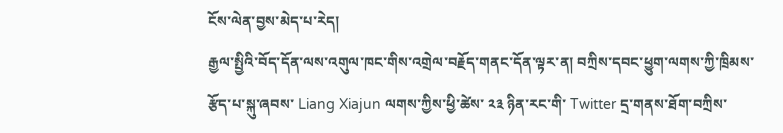ངོས་ལེན་བྱས་མེད་པ་རེད།
རྒྱལ་སྤྱིའི་བོད་དོན་ལས་འགུལ་ཁང་གིས་འགྲེལ་བརྗོད་གནང་དོན་ལྟར་ན། བཀྲིས་དབང་ཕྱུག་ལགས་ཀྱི་ཁྲིམས་རྩོད་པ་སྐུ་ཞབས་ Liang Xiajun ལགས་ཀྱིས་ཕྱི་ཚེས་ ༢༣ ཉིན་རང་གི་ Twitter དྲ་གནས་ཐོག་བཀྲིས་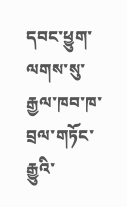དབང་ཕྱུག་ལགས་སུ་རྒྱལ་ཁབ་ཁ་བྲལ་གཏོང་རྒྱུའི་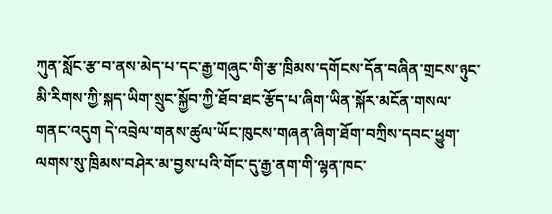ཀུན་སློང་རྩ་བ་ནས་མེད་པ་དང་རྒྱ་གཞུང་གི་རྩ་ཁྲིམས་དགོངས་དོན་བཞིན་གྲངས་ཉུང་མི་རིགས་ཀྱི་སྐད་ཡིག་སྲུང་སྐྱོབ་ཀྱི་ཐོབ་ཐང་རྩོད་པ་ཞིག་ཡིན་སྐོར་མངོན་གསལ་གནང་འདུག དེ་འབྲེལ་གནས་ཚུལ་ཡོང་ཁུངས་གཞན་ཞིག་ཐོག་བཀྲིས་དབང་ཕྱུག་ལགས་སུ་ཁྲིམས་བཤེར་མ་བྱས་པའི་གོང་དུ་རྒྱ་ནག་གི་ལྷན་ཁང་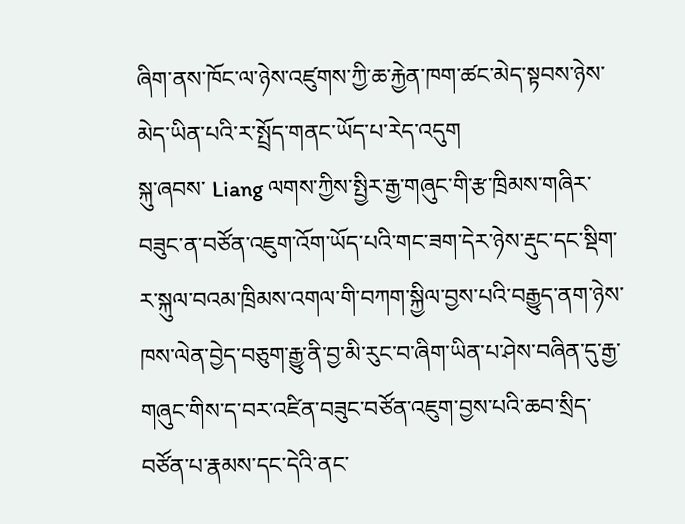ཞིག་ནས་ཁོང་ལ་ཉེས་འཛུགས་ཀྱི་ཆ་རྐྱེན་ཁག་ཚང་མེད་སྟབས་ཉེས་མེད་ཡིན་པའི་ར་སྤྲོད་གནང་ཡོད་པ་རེད་འདུག
སྐུ་ཞབས་ Liang ལགས་ཀྱིས་སྤྱིར་རྒྱ་གཞུང་གི་རྩ་ཁྲིམས་གཞིར་བཟུང་ན་བཙོན་འཇུག་འོག་ཡོད་པའི་གང་ཟག་དེར་ཉེས་རྡུང་དང་སྡིག་ར་སྐུལ་བའམ་ཁྲིམས་འགལ་གི་བཀག་སྐྱིལ་བྱས་པའི་བརྒྱུད་ནག་ཉེས་ཁས་ལེན་བྱེད་བཅུག་རྒྱུ་ནི་བྱ་མི་རུང་བ་ཞིག་ཡིན་པ་ཤེས་བཞིན་དུ་རྒྱ་གཞུང་གིས་ད་བར་འཛིན་བཟུང་བཙོན་འཇུག་བྱས་པའི་ཆབ་སྲིད་བཙོན་པ་རྣམས་དང་དེའི་ནང་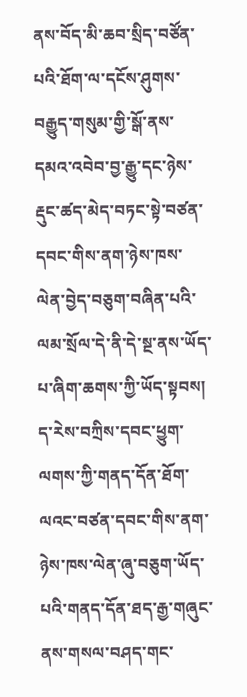ནས་བོད་མི་ཆབ་སྲིད་བཙོན་པའི་ཐོག་ལ་དངོས་ཤུགས་བརྒྱུད་གསུམ་གྱི་སྒོ་ནས་དམའ་འབེབ་བྱ་རྒྱུ་དང་ཉེས་རྡུང་ཚད་མེད་བཏང་སྟེ་བཙན་དབང་གིས་ནག་ཉེས་ཁས་ལེན་བྱེད་བཅུག་བཞིན་པའི་ལམ་སྲོལ་དེ་ནི་དེ་སྔ་ནས་ཡོད་པ་ཞིག་ཆགས་ཀྱི་ཡོད་སྟབས། ད་རེས་བཀྲིས་དབང་ཕྱུག་ལགས་ཀྱི་གནད་དོན་ཐོག་ལའང་བཙན་དབང་གིས་ནག་ཉེས་ཁས་ལེན་ཞུ་བཅུག་ཡོད་པའི་གནད་དོན་ཐད་རྒྱ་གཞུང་ནས་གསལ་བཤད་གང་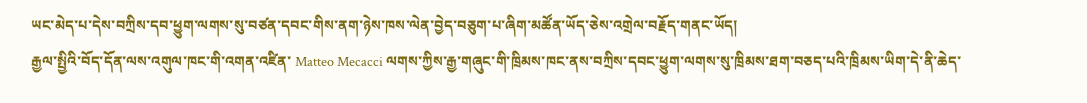ཡང་མེད་པ་དེས་བཀྲིས་དབ་ཕྱུག་ལགས་སུ་བཙན་དབང་གིས་ནག་ཉེས་ཁས་ལེན་བྱེད་བཅུག་པ་ཞིག་མཚོན་ཡོད་ཅེས་འགྲེལ་བརྗོད་གནང་ཡོད།
རྒྱལ་སྤྱིའི་བོད་དོན་ལས་འགུལ་ཁང་གི་འགན་འཛིན་ Matteo Mecacci ལགས་ཀྱིས་རྒྱ་གཞུང་གི་ཁྲིམས་ཁང་ནས་བཀྲིས་དབང་ཕྱུག་ལགས་སུ་ཁྲིམས་ཐག་བཅད་པའི་ཁྲིམས་ཡིག་དེ་ནི་ཆེད་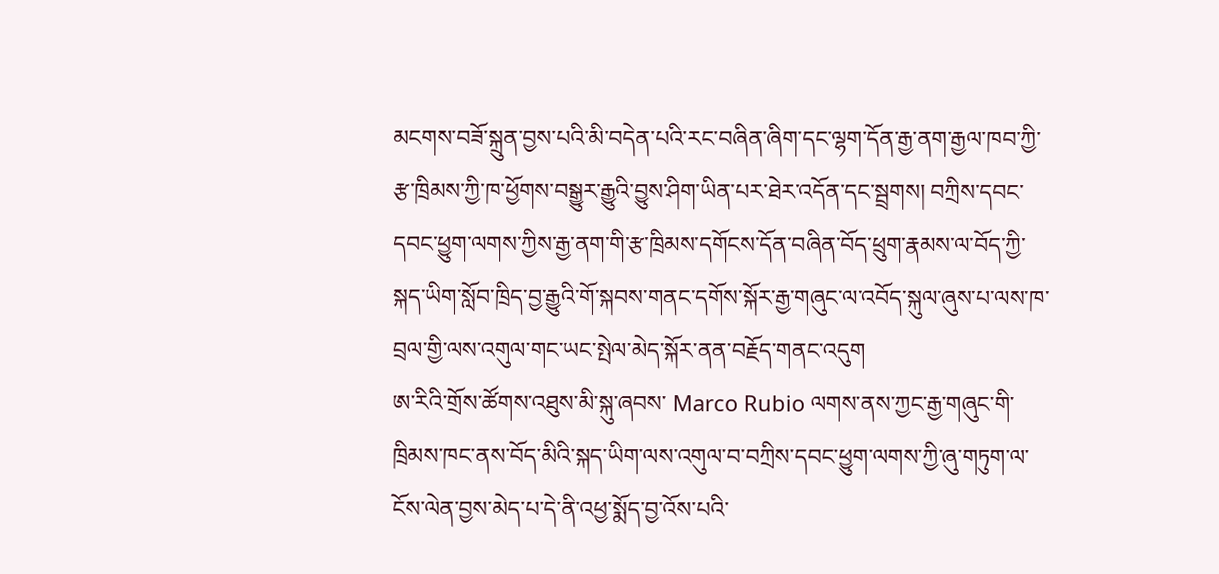མངགས་བཟོ་སྐྲུན་བྱས་པའི་མི་བདེན་པའི་རང་བཞིན་ཞིག་དང་ལྷག་དོན་རྒྱ་ནག་རྒྱལ་ཁབ་ཀྱི་རྩ་ཁྲིམས་ཀྱི་ཁ་ཕྱོགས་བསྒྱུར་རྒྱུའི་བྱུས་ཤིག་ཡིན་པར་ཐེར་འདོན་དང་སྦྲགས། བཀྲིས་དབང་དབང་ཕྱུག་ལགས་ཀྱིས་རྒྱ་ནག་གི་རྩ་ཁྲིམས་དགོངས་དོན་བཞིན་བོད་ཕྲུག་རྣམས་ལ་བོད་ཀྱི་སྐད་ཡིག་སློབ་ཁྲིད་བྱ་རྒྱུའི་གོ་སྐབས་གནང་དགོས་སྐོར་རྒྱ་གཞུང་ལ་འབོད་སྐུལ་ཞུས་པ་ལས་ཁ་བྲལ་གྱི་ལས་འགུལ་གང་ཡང་སྤེལ་མེད་སྐོར་ནན་བརྗོད་གནང་འདུག
ཨ་རིའི་གྲོས་ཚོགས་འཐུས་མི་སྐུ་ཞབས་ Marco Rubio ལགས་ནས་ཀྱང་རྒྱ་གཞུང་གི་ཁྲིམས་ཁང་ནས་བོད་མིའི་སྐད་ཡིག་ལས་འགུལ་བ་བཀྲིས་དབང་ཕྱུག་ལགས་ཀྱི་ཞུ་གཏུག་ལ་ངོས་ལེན་བྱས་མེད་པ་དེ་ནི་འཕྱ་སྨོད་བྱ་འོས་པའི་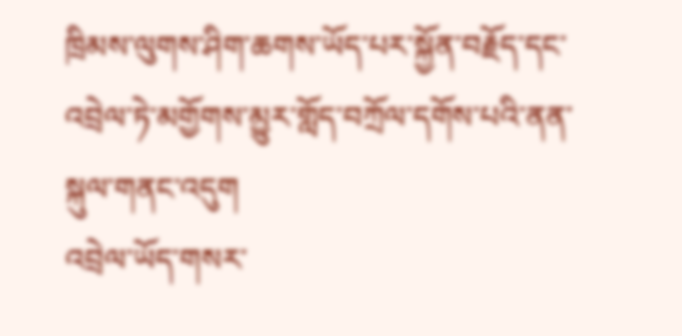ཁྲིམས་ལུགས་ཤིག་ཆགས་ཡོད་པར་སྐྱོན་བརྗོད་དང་འབྲེལ་ཏེ་མགྱོགས་མྱུར་གློད་བཀྲོལ་དགོས་པའི་ནན་སྐུལ་གནང་འདུག
འབྲེལ་ཡོད་གསར་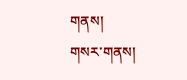གནས།
གསར་གནས།